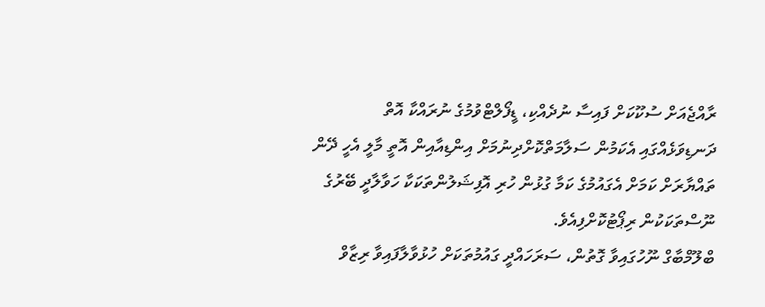ރާއްޖެއަށް ސުކޫކަށް ފައިސާ ނުދެއްކި، ޑީފޯލްޓްވުމުގެ ނުރައްކާ އޮތް ދަނޑިވަޅެއްގައި އެކަމުން ސަލާމަތްކޮށްދިނުމަށް އިންޑިއާއިން އޮތީ މާލީ އެހީ ދޭން ތައްޔާރަށް ކަމަށް އެގައުމުގެ ކަމާ ގުޅުން ހުރި އޮފިޝަލުންތަކަކާ ހަވާލާދީ ބޭރުގެ ނޫސްތަކަކުން ރިޕޯޓުކޮށްފިއެވެ.
ބްލޫމްބާގް ނޫހުގައިވާ ގޮތުން، ސަރަހައްދީ ގައުމުތަކަށް ހުޅުވާލާފައިވާ ރިޒާވް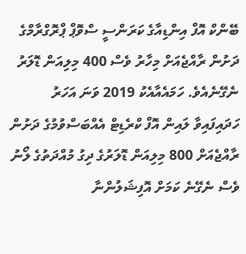ބޭންކް އޮފް އިންޑިއާގެ ކަރަންސީ ސްވޮޕް ޕްރޮގްރާމްގެ ދަށުން ރާއްޖެއަށް މިހާރު ވެސް 400 މިލިއަން ޑޮލަރު ނެގޭނެއެވެ. ހަމައެއާއެކު 2019 ވަނަ އަހަރު ހަދައިފައިވާ ލައިން އޮފް ކްރެޑިޓް އެއްބަސްވުމުގެ ދަށުން ރާއްޖެއަށް 800 މިލިއަން ޑޮލަރުގެ ދިގު މުއްދަތުގެ ލޯނު ވެސް ނެގޭނެ ކަމަށް އޮފިޝަލުންނާ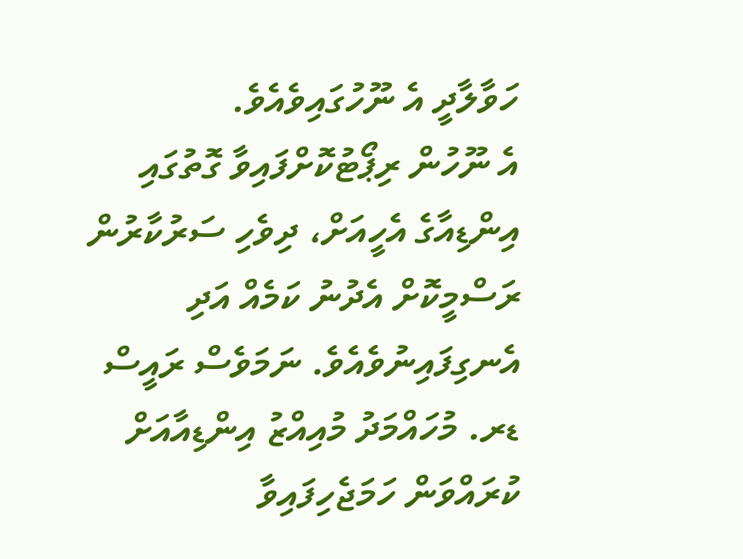ހަވާލާދީ އެ ނޫހުގައިވެއެވެ.
އެ ނޫހުން ރިޕޯޓުކޮށްފައިވާ ގޮތުގައި އިންޑިއާގެ އެހީއަށް، ދިވެހި ސަރުކާރުން ރަސްމީކޮށް އެދުނު ކަމެއް އަދި އެނގިފައިނުވެއެވެ. ނަމަވެސް ރައީސް ޑރ. މުހައްމަދު މުއިއްޒު އިންޑިއާއަށް ކުރައްވަން ހަމަޖެހިފައިވާ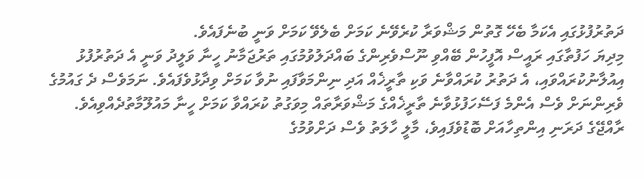ދަތުރުފުޅުގައި އެކަމާ ބެހޭ ގޮތުން މަޝްވަރާ ކުރެވޭނެ ކަމަށް ބެލެވޭ ކަމަށް ވަނީ ބުނެފައެވެ.
މިދިޔަ ހަފުތާގައި ރައީސް އޮފީހުން ބޭއްވި ނޫސްވެރިންގެ ބައްދަލުވުމުގައި ތަރުޖަމާނު ހީނާ ވަލީދު ވަނީ އެ ދަތުރުފުޅު އިއުލާނުކުރައްވައި، އެ ދަތުރު ކުރައްވާނެ ވަކި ތާރީޚެއް އަދި ނިންމަވާފައި ނުވާ ކަމަށް ވިދާޅުވެފައެވެ. ނަމަވެސް ދެ ގައުމުގެ ވެރިންނަށް ވެސް އެންމެ ފަސޭހަފުޅުވާނެ ތާރީޚެއްގެ މަޝްވަރާތައް މިވަގުތު ކުރައްވާ ކަމަށް ހީނާ މައުލޫމާތުދެއްވިއެވެ.
ރާއްޖޭގެ ދަރަނި އިންތިހާއަށް ބޮޑުވެފައިވެ، މާލީ ހާލަތު ވެސް ދަށްވުމުގެ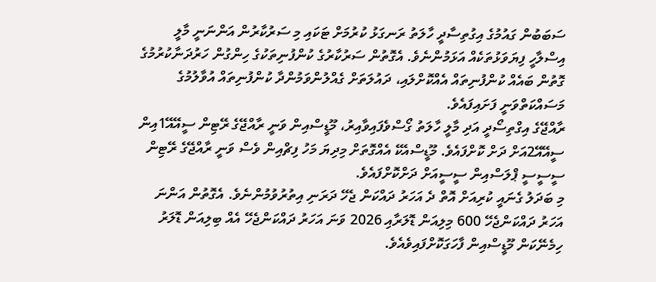ސަބަބުން ގައުމުގެ އިގުތިސާދީ ހާލަތު ރަނގަޅު ކުރުމަށް ޓަކައި މި ސަރުކާރުން އަންނަނީ މާލީ އިސްލާހީ ފިޔަވަޅުތަކެއް އަޅަމުންނެވެ. އެގޮތުން ސަރުކާރުގެ ކުންފުނިތަކުގެ ހިންގުން ހަރުދަނާކުރުމުގެ ގޮތުން ބައެއް ކުންފުނިތައް އެއްކޮށްލައި، ދައުލަތަށް ގެއްލުންވަމުންދާ ކުންފުނިތައް އުވާލުމުގެ މަސައްކަތްވަނީ ފަށައިފައެވެ.
ރާއްޖޭގެ އިގްތިސޯދީ އަދި މާލީ ހާލަތު ގޯސްވެފައިވާއިރު، މޫޑީސްއިން ވަނީ ރާއްޖޭގެ ރޭޓިން ސީއޭއޭ1އިން ސީއޭއޭ2އަށް ދަށް ކޮށްފައެވެ. މޫޑީސްއެކޭ އެއްގޮތަށް މިދިޔަ މަހު ފިޗްއިން ވެސް ވަނީ ރާއްޖޭގެ ރޭޓިން ސީސީސީ ޕްލަސްއިން ސީސީއަށް ދަށްކޮށްފައެވެ.
މި ބަދަލު ގެނައީ ކުރިއަށް އޮތް ދެ އަހަރު ދައްކަން ޖެހޭ ދަރަނި އިތުރުވުމުންނެވެ. އެގޮތުން އަންނަ އަހަރު ދައްކަންޖެހޭ 600 މިލިއަން ޑޮލަރާއި 2026 ވަނަ އަހަރު ދައްކަންޖެހޭ އެއް ބިލިއަން ޑޮލަރު ހިމެނޭކަން މޫޑީސްއިން ފާހަގަކޮށްފައިވެއެވެ.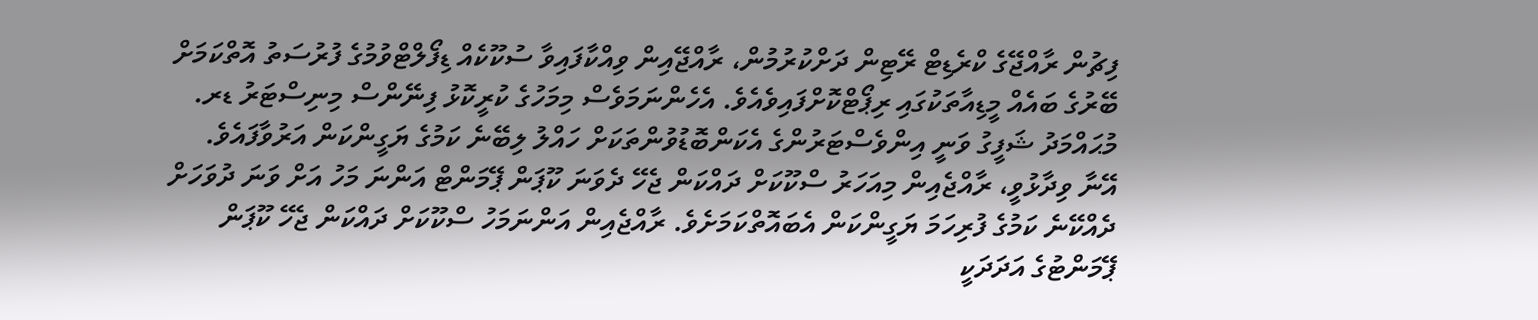ފިޗުން ރާއްޖޭގެ ކްރެޑިޓް ރޭޓިން ދަށްކުރުމުން، ރާއްޖޭއިން ވިއްކާފައިވާ ސުކޫކެއް ޑިފޯލްޓްވުމުގެ ފުރުސަތު އޮތްކަމަށް ބޭރުގެ ބައެއް މީޑިއާތަކުގައި ރިޕޯޓްކޮށްފައިވެއެވެ. އެހެންނަމަވެސް މިމަހުގެ ކުރީކޮޅު ފިނޭންސް މިނިސްޓަރު ޑރ. މުޙައްމަދު ޝަފީގު ވަނީ އިންވެސްޓަރުންގެ އެކަންބޮޑުވުންތަކަށް ހައްލު ލިބޭނެ ކަމުގެ ޔަގީންކަން އަރުވާފައެވެ.
އޭނާ ވިދާޅުވީ، ރާއްޖެއިން މިއަހަރު ސްކޫކަށް ދައްކަން ޖެހޭ ދެވަނަ ކޫޕަން ޕޭމަންޓް އަންނަ މަހު އަށް ވަނަ ދުވަހަށް ދެއްކޭނެ ކަމުގެ ފުރިހަމަ ޔަގީންކަން އެބައޮތްކަމަށެވެ. ރާއްޖެއިން އަންނަމަހު ސްކޫކަށް ދައްކަން ޖެހޭ ކޫޕަން ޕޭމަންޓުގެ އަދަދަކީ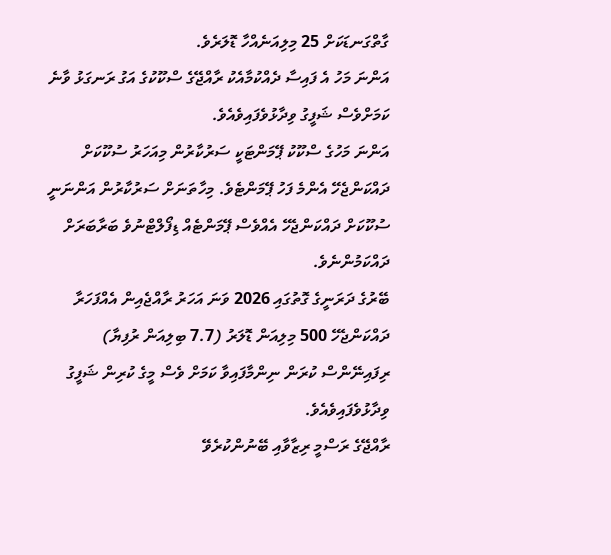ގާތްގަނޑަކަށް 25 މިލިއަނެއްހާ ޑޮލަރެވެ.
އަންނަ މަހު އެ ފައިސާ ދެއްކުމާއެކު ރާއްޖޭގެ ސްކޫކުގެ އަގު ރަނގަޅު ވާނެ ކަމަށްވެސް ޝަފީގު ވިދާޅުވެފައިވެއެވެ.
އަންނަ މަހުގެ ސްކޫކު ޕޭމަންޓަކީ ސަރުކާރުން މިއަހަރު ސުކޫކަށް ދައްކަންޖެހޭ އެންމެ ފަހު ޕޭމަންޓެވެ. މިހާތަނަށް ސަރުކާރުން އަންނަނީ ސުކޫކަށް ދައްކަންޖެހޭ އެއްވެސް ޕޭމަންޓެއް ޑިފޯލްޓްނުވެ ބަރާބަރަށް ދައްކަމުންނެވެ.
ބޭރުގެ ދަރަނީގެ ގޮތުގައި 2026 ވަނަ އަހަރު ރާއްޖެއިން އެއްފަހަރާ ދައްކަންޖެހޭ 500 މިލިއަން ޑޮލަރު (7.7 ބިލިއަން ރުފިޔާ) ރިފައިނޭންސް ކުރަން ނިންމާފައިވާ ކަމަށް ވެސް މީގެ ކުރިން ޝަފީގު ވިދާޅުވެފައިވެއެވެ.
ރާއްޖޭގެ ރަސްމީ ރިޒާވާއި ބޭނުންކުރެވޭ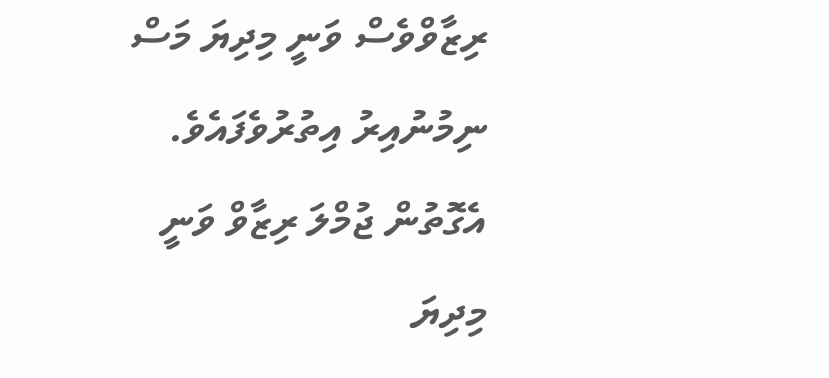ރިޒާވްވެސް ވަނީ މިދިޔަ މަސް ނިމުނުއިރު އިތުރުވެފައެވެ. އެގޮތުން ޖުމްލަ ރިޒާވް ވަނީ މިދިޔަ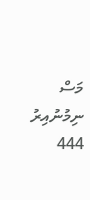މަސް ނިމުނުއިރު 444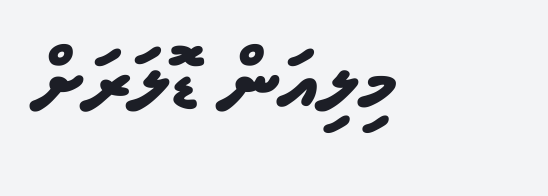މިލިއަން ޑޮލަރަށް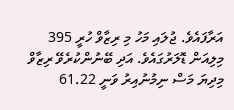އަރާފައެވެ. ޖުލައި މަހު މި ރިޒާވް ހުރީ 395 މިލިއަން ޑޮލަރުގައެވެ. އަދި ބޭނުންކުރެވޭ ރިޒާވް މިދިޔަ މަސް ނިމުނުއިރު ވަނީ 61.22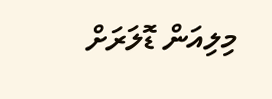މިލިއަން ޑޮލަރަށް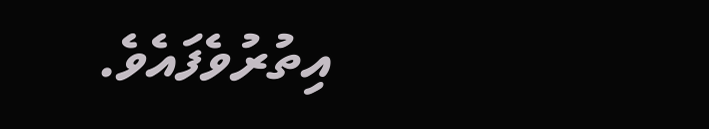އިތުރުވެފައެވެ.